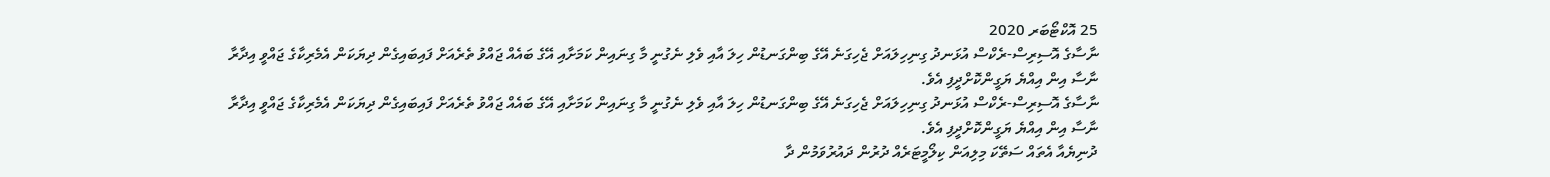25 އޮކްޓޯބަރ 2020
ނާސާގެ އޮސިރިސް-ރެކްސް އުޅަނދު ގިނިހިލައަށް ޖެހިގަނެ އޭގެ ބިންގަނޑުން ހިލަ އާއި ވެލި ނެގުނީ މާ ގިނައިން ކަމަށާއި އޭގެ ބައެއް ޖައްވު ތެރެއަށް ފައިބައިގެން ދިޔަކަން އެމެރިކާގެ ޖައްވީ އިދާރާ ނާސާ އިން އިއްޔެ ޔަގީންކޮށްދީފި އެވެ.
ނާސާގެ އޮސިރިސް-ރެކްސް އުޅަނދު ގިނިހިލައަށް ޖެހިގަނެ އޭގެ ބިންގަނޑުން ހިލަ އާއި ވެލި ނެގުނީ މާ ގިނައިން ކަމަށާއި އޭގެ ބައެއް ޖައްވު ތެރެއަށް ފައިބައިގެން ދިޔަކަން އެމެރިކާގެ ޖައްވީ އިދާރާ ނާސާ އިން އިއްޔެ ޔަގީންކޮށްދީފި އެވެ.
ދުނިޔެއާ އެތައް ސަތޭކަ މިލިއަން ކިލޯމީޓަރެއް ދުރުން ދައުރުވަމުން ދާ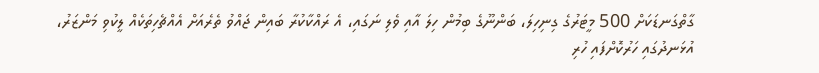ގާތްގަނޑަކަށް 500 މީޓަރުގެ ގިނިހިލަ، ބަންނޫގެ ބިމުން ހިލަ އާއި ވެލި ނަގައި، އެ ރައްކާކުރާ ބައިން ޖައްވު ތެރެއަށް އެއްޗެހިތަކެއް ލީކުވި މަންޒަރު، އުޅަނދުގައި ހަރުކޮށްފައި ހުރި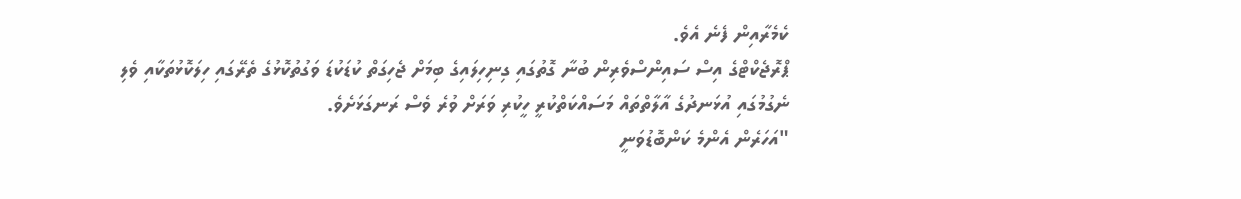ކެމެރާއިން ފެނެ އެވެ.
ޕްރޮޖެކްޓްގެ އިސް ސައިންސްވެރިން ބުނާ ގޮތުގައި ގިނިހިލައިގެ ބިމަށް ޖެހިގަތް ކުޑަކުޑަ ވަގުތުކޮޅުގެ ތެރޭގައި ހިލަކޮޅުތަކާއި ވެލި ނެގުމުގައި އުޅަނދުގެ އާލާތްތައް މަސައްކަތްކުރީ ހީކުރި ވަރަށް ވުރެ ވެސް ރަނގަޅަށެވެ.
"އަހަރެން އެންމެ ކަންބޮޑުވަނީ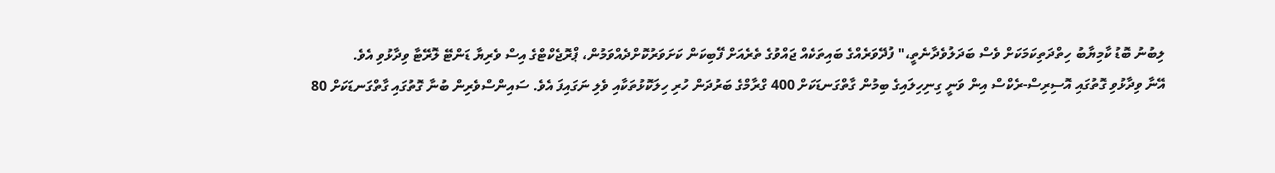ލިބުނު ބޮޑު ކާމިޔާބު ހިތްދަތިކަމަކަށް ވެސް ބަދަލުވެދާނެތީ،" ފުދޭވަރެއްގެ ބައިތަކެއް ޖައްވުގެ ތެރެއަށް ފޭބިކަން ކަށަވަރުކޮށްދެއްވަމުން، ޕްރޮޖެކްޓްގެ އިސް ވެރިޔާ ޑަންޓޭ ލޮރޭޓާ ވިދާޅުވި އެވެ.
އޭނާ ވިދާޅުވި ގޮތުގައި އޮސިރިސް-ރެކްސް އިން ވަނީ ގިނިހިލައިގެ ބިމުން ގާތްގަނޑަކަށް 400 ގްރާމްގެ ބަރުދަން ހުރި ހިލަކޮޅުތަކާއި ވެލި ނަގައިފަ އެވެ. ސައިންސްވެރިން ބުނާ ގޮތުގައި ގާތްގަނޑަކަށް 80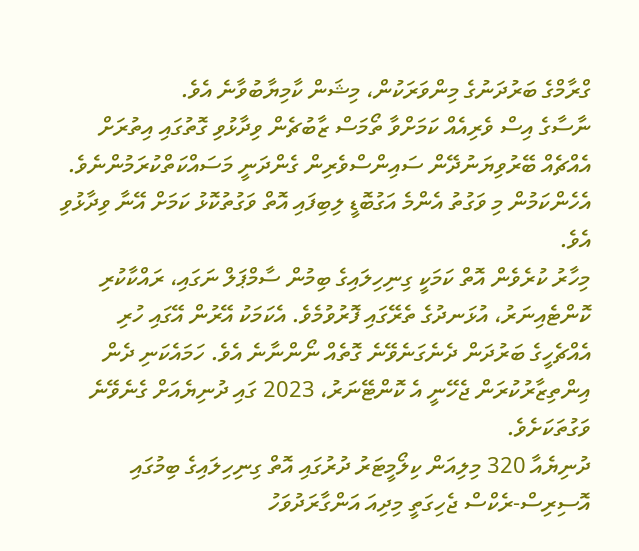ގްރާމްގެ ބަރުދަނުގެ މިންވަރަކުން، މިޝަން ކާމިޔާބުވާނެ އެވެ.
ނާސާގެ އިސް ވެރިއެއް ކަމަށްވާ ތޯމަސް ޒާބުޗެން ވިދާޅުވި ގޮތުގައި އިތުރަށް އެއްޗެއް ބޭރުވިޔަނުދޭން ސައިންސްވެރިން ގެންދަނީ މަސައްކަތްކުރަމުންނެވެ. އެހެންކަމުން މި ވަގުތު އެންމެ އަގުބޮޑީ ލިބިފައި އޮތް ވަގުތުކޮޅު ކަމަށް އޭނާ ވިދާޅުވި އެވެ.
މިހާރު ކުރެވެން އޮތް ކަމަކީ ގިނިހިލައިގެ ބިމުން ސާމްޕަލް ނަގައި، ރައްކާކުރި ކޮންޓެއިނަރު، އުޅަނދުގެ ތެރޭގައި ފޮރުވުމެވެ. އެކަމަކު އޭރުން އޭގައި ހުރި އެއްޗެހީގެ ބަރުދަން ދެނެގަނެވޭނެ ގޮތެއް ނޯންނާނެ އެވެ. ހަމައެކަނި ދެން އިންތިޒާރުކުރަން ޖެހޭނީ އެ ކޮންޓޭނަރު، 2023 ގައި ދުނިޔެއަށް ގެނެވޭނެ ވަގުތަކަށެވެ.
ދުނިޔެއާ 320 މިލިއަން ކިލޯމީޓަރު ދުރުގައި އޮތް ގިނިހިލައިގެ ބިމުގައި އޮސިރިސް-ރެކްސް ޖެހިގަތީ މިދިއަ އަންގާރަދުވަހު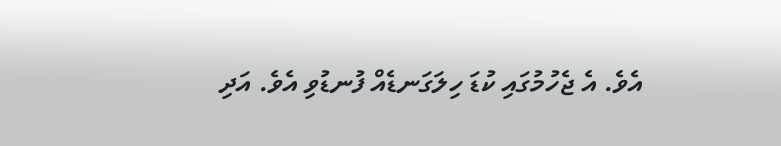އެވެ. އެ ޖެހުމުގައި ކުޑަ ހިލަގަނޑެއް ފުނޑުވި އެވެ. އަދި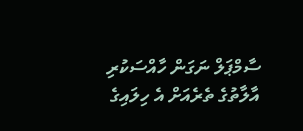ސާމްޕަލް ނަގަން ހާއްސަކުރި އާލާތުގެ ތެރެއަށް އެ ހިލައިގެ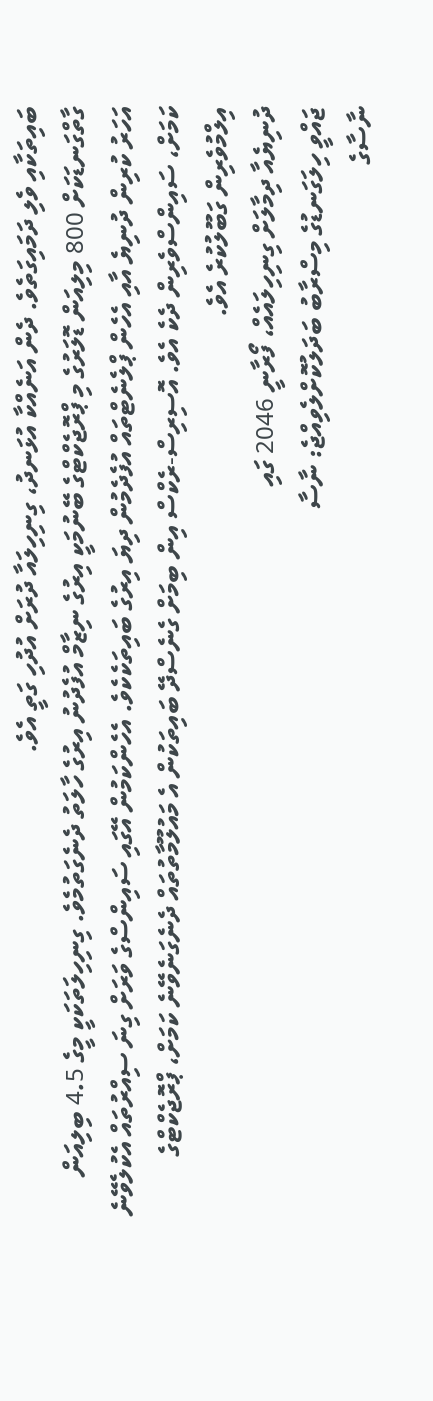ބައިތަކާއި ވެލި ދަމައިގަތެވެ. ދެން އަނެއްކާ އުޅަނދު، ގިނިހިލައާ ދުރަށް އުދުހި ގަތީ އެވެ.
ގާތްގަނޑަކަށް 800 މިލިއަން ޑޮލަރުގެ މި ޕްރޮޖެކްޓްގެ ބޭނުމަކީ އިރުގެ ނިޒާމް އުފެދުނު އިރުގެ ހާލަތު ދެނެގަތުމެވެ. ގިނިހިލަތަކަކީ މީގެ 4.5 ބިލިއަން އަހަރު ކުރިން ދުނިޔެ އާއި އެހެން ޕްލެނެޓްތައް އުފެދެމުން ދިޔަ އިރުގެ ބައިތަކެކެވެ. އެހެންކަމުން އޭގައި ސައިންސްގެ ވަރަށް ގިނަ ސިއްރުތައް އެކުލެވޭނެ ކަމަށް، ސައިންސްވެރިން ދެކެ އެވެ. އޮސިރިސް-ރެކްސް އިން ބިމަށް ގެނެސްދޭ ބައިތަކުން އެ މައުލޫމާތުތައް ދެނެގަނެވޭނެ ކަމަށް، ޕްރޮޖެކްޓްގެ އިލްމުވެރިން ގަބޫލުކުރެ އެވެ.
ދުނިޔެއާ ދިމާލަށް ގިނިހިލައެއް، ފޯރާނީ 2046 ގައި
ޖައްވީ ހިލަގަނޑުގެ މިސްރާބު ބަދަލުކޮށްލެވިއްޖެ: ނާސާ
ނާސާގެ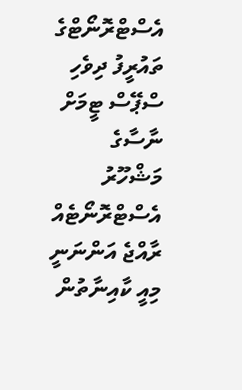އެސްޓްރޮނޯޓްގެ ތައުރީފު ދިވެހި ސްޕޭސް ޓީމަށް
ނާސާގެ މަޝްހޫރު އެސްޓްރޮނޯޓެއް ރާއްޖެ އަންނަނީ
މިއީ ކާއިނާތުން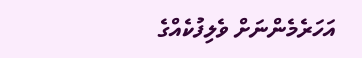އަހަރެމެންނަށް ވެލިފުކެއްގެ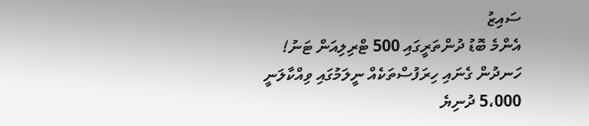ސައިޒު
އެންމެ ބޮޑު ދުންތަރީގައި 500 ޓްރިލިއަން ޓަނު!
ހަނދުން ގެނައި ހިރަފުސްތަކެއް ނީލަމުގައި ވިއްކާލަނީ
5،000 ދުނިޔެ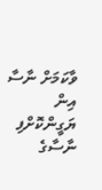ވާކަމަށް ނާސާ އިން ޔަގީންކޮށްފި
ނާސާގެ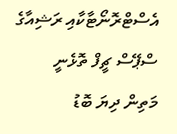އެސްޓްރޮނޯޓާކާއި ރަޝިއާގެ ސްޕޭސް ޗީފް ތޮޅެނީ
މަތިން ދިޔަ ބޮޑު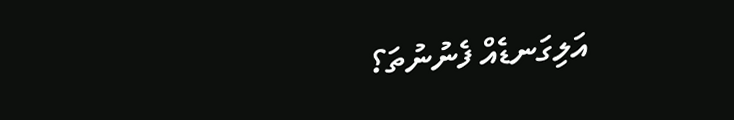އަލިގަނޑެއް ފެނުނުތަ؟